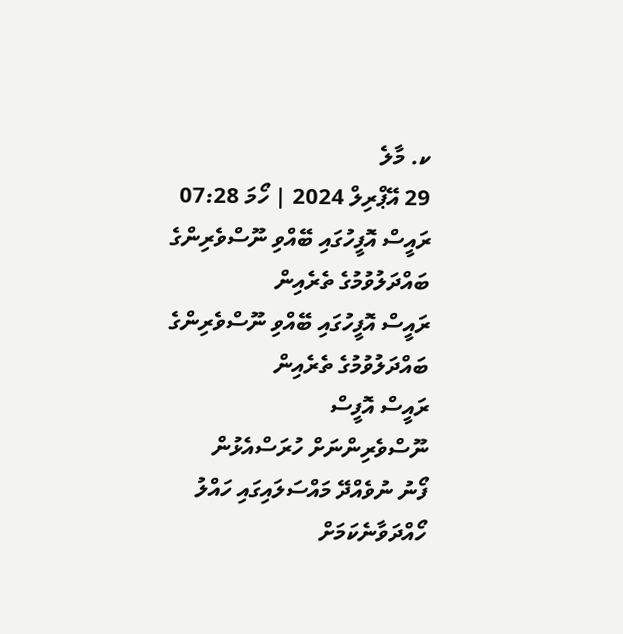ކ. މާލެ
29 އޭޕްރިލް 2024 | ހޯމަ 07:28
ރައީސް އޮފީހުގައި ބޭއްވި ނޫސްވެރިންގެ ބައްދަލުވުމުގެ ތެރެއިން
ރައީސް އޮފީހުގައި ބޭއްވި ނޫސްވެރިންގެ ބައްދަލުވުމުގެ ތެރެއިން
ރައީސް އޮފީސް
ނޫސްވެރިންނަށް ހުރަސްއެޅުން
ފޯނު ނުވެއްދޭ މައްސަލައިގައި ހައްލު ހޯއްދަވާނެކަމަށް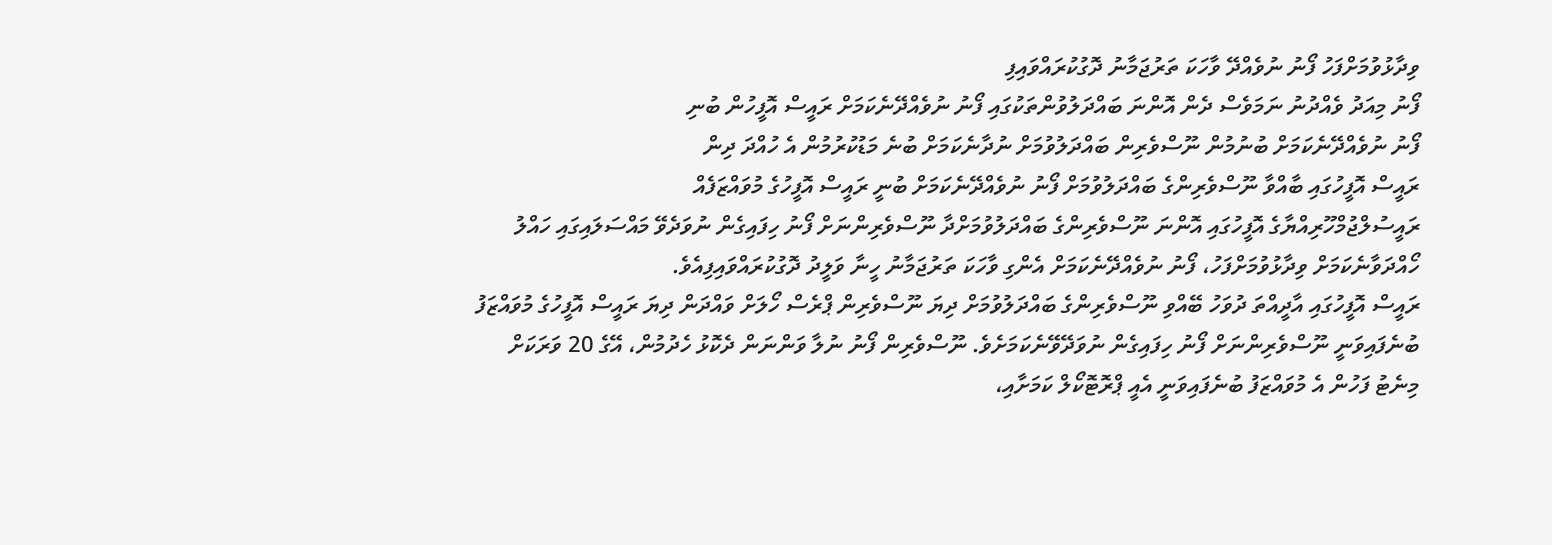ވިދާޅުވުމަށްފަހު ފޯނު ނުވެއްދޭ ވާހަކަ ތަރުޖަމާނު ދޮގުކުރައްވައިފި
ފޯނު މިއަދު ވެއްދުނު ނަމަވެސް ދެން އޮންނަ ބައްދަލުވުންތަކުގައި ފޯނު ނުވެއްދޭނެކަމަށް ރައީސް އޮފީހުން ބުނި
ފޯނު ނުވެއްދޭނެކަމަށް ބުނުމުން ނޫސްވެރިން ބައްދަލުވުމަށް ނުދާނެކަމަށް ބުނެ މަޑުކުރުމުން އެ ހުއްދަ ދިން
ރައީސް އޮފީހުގައި ބާއްވާ ނޫސްވެރިންގެ ބައްދަލުވުމަށް ފޯނު ނުވެއްދޭނެކަމަށް ބުނީ ރައީސް އޮފީހުގެ މުވައްޒަފެއް
ރައީސުލްޖުމްހޫރިއްޔާގެ އޮފީހުގައި އޮންނަ ނޫސްވެރިންގެ ބައްދަލުވުމަށްދާ ނޫސްވެރިންނަށް ފޯނު ހިފައިގެން ނުވަދެވޭ މައްސަލައިގައި ހައްލު ހޯއްދަވާނެކަމަށް ވިދާޅުވުމަށްފަހު، ފޯނު ނުވެއްދޭނެކަމަށް އެންގި ވާހަކަ ތަރުޖަމާނު ހީނާ ވަލީދު ދޮގުކުރައްވައިފިއެވެ.
ރައީސް އޮފީހުގައި އާދީއްތަ ދުވަހު ބޭއްވި ނޫސްވެރިންގެ ބައްދަލުވުމަށް ދިޔަ ނޫސްވެރިން ޕްރެސް ހޯލަށް ވައްދަން ދިޔަ ރައީސް އޮފީހުގެ މުވައްޒަފު ބުނެފައިވަނީ ނޫސްވެރިންނަށް ފޯނު ހިފައިގެން ނުވަދޭވޭނެކަމަށެވެ. ނޫސްވެރިން ފޯނު ނުލާ ވަންނަން ދެކޮޅު ހެދުމުން، އޭގެ 20 ވަރަކަށް މިނެޓު ފަހުން އެ މުވައްޒަފު ބުނެފައިވަނީ އެއީ ޕްރޮޓޮކޯލް ކަމަށާއި،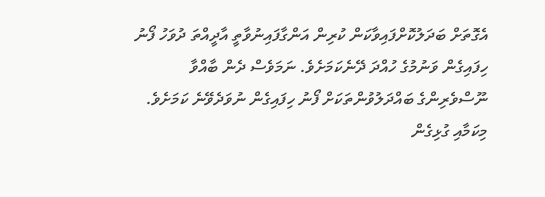އެގޮތަށް ބަދަލުކޮށްފައިވާކަން ކުރިން އަންގާފައިނުވާތީ އާދީއްތަ ދުވަހު ފޯނު ހިފައިގެން ވަނުމުގެ ހުއްދަ ދޭނެކަމަށެވެ. ނަމަވެސް ދެން ބާއްވާ ނޫސްވެރިންގެ ބައްދަލުވުންތަކަށް ފޯނު ހިފައިގެން ނުވަދެވޭނެ ކަމަށެވެ.
މިކަމާއި ގުޅިގެން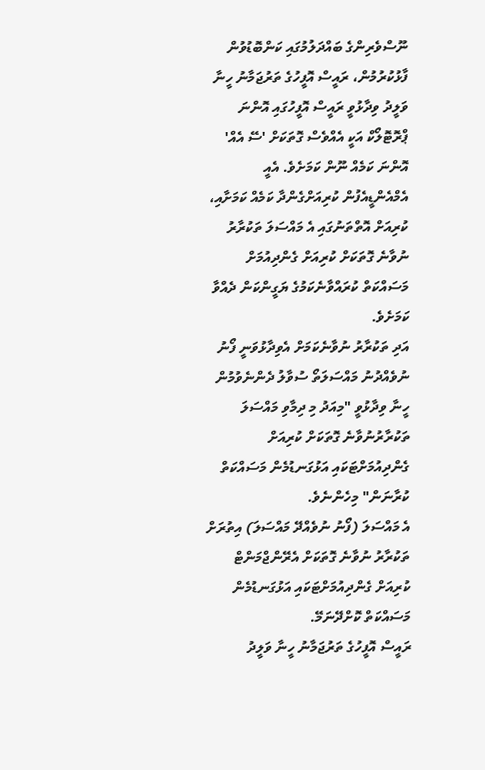ނޫސްވެރިންގެ ބައްދަލުމުގައި ކަންބޮޑުވުން ފާޅުކުރުމުން، ރައީސް އޮފީހުގެ ތަރުޖަމާނު ހީނާ ވަލީދު ވިދާޅުވީ ރައީސް އޮފީހުގައި އޮންނަ ޕްރޮޓޮލޯކް އަކީ އެއްވެސް ގޮތަކަށް 'ސޭ އެއް' އޮންނަ ކަމެއް ނޫން ކަމަށެވެ. އެއީ އެމްއެންޑީއެފުން ކުރިއަށްގެންދާ ކަމެއް ކަމަށާއި، ކުރިއަށް އޮތްތަނުގައި އެ މައްސަލަ ތަކުރާރު ނުވާނެ ގޮތަކަށް ކުރިއަށް ގެންދިއުމަށް މަސައްކަތް ކުރައްވާނެކަމުގެ ޔަގީންކަން ދެއްވާ ކަމަށެވެ.
އަދި ތަކުރާރު ނުވާނެކަމަށް އެވިދާޅުވަނީ ފޯނު ނުވެއްދުނު މައްސަލަތޯ ސުވާލު ދެންނެވުމުން ހީނާ ވިދާޅުވީ "މިއަދު މި ދިމާވި މައްސަލަ ތަކުރާރުނުވާނެ ގޮތަކަށް ކުރިއަށް ގެންދިއުމަށްޓަކައި އަޅުގަނޑުމެން މަސައްކަތް ކުރާނަން" މިހެންނެވެ.
އެ މައްސަލަ (ފޯނު ނުވެއްދޭ މައްސަލަ) އިތުރަށް ތަކުރާރު ނުވާނެ ގޮތަކަށް އެރޭންޖްމަންޓް ކުރިއަށް ގެންދިއުމަށްޓަކައި އަޅުގަނޑުމެން މަސައްކަތް ކޮށްދޭނަމޭ.
ރައީސް އޮފީހުގެ ތަރުޖަމާނު ހީނާ ވަލީދު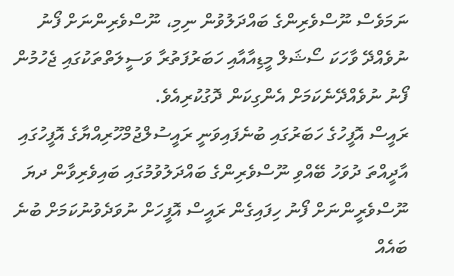ނަމަވެސް ނޫސްވެރިންގެ ބައްދަލުވުން ނިމި، ނޫސްވެރިންނަށް ފޯނު ނުވެއްދޭ ވާހަކަ ސޯޝަލް މީޑިއާއާއި ހަބަރުފަތުރާ ވަސީލަތްތަކުގައި ޖެހުމުން ފޯނު ނުވެއްދޭނެކަމަށް އެންގިކަން ދޮގުކުރިއެވެ.
ރައީސް އޮފީހުގެ ހަބަރުގައި ބުނެފައިވަނީ ރައީސުލްޖުމްހޫރިއްޔާގެ އޮފީހުގައި އާދީއްތަ ދުވަހު ބޭއްވި ނޫސްވެރިންގެ ބައްދަލުވުމުގައި ބައިވެރިވާން ދޔަ ނޫސްވެރީންނަށް ފޯނު ހިފައިގެން ރައީސް އޮފީހަށް ނުވަދެވުނުކަމަށް ބުނެ ބައެއް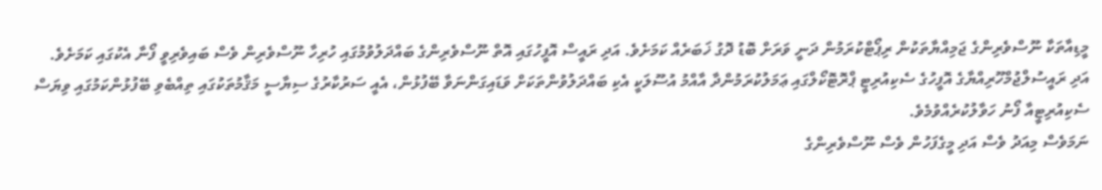މީޑިއާތަކާ ނޫސްވެރިންގެ ޖަމިއްޔާތަކުން ރިޕޯޓްކުރަމުން ދަނީ ވަރަށް ބޮޑު ދޮގު ޚަބަރެއް ކަމަށެވެ. އަދި ރައީސް އޮފީހުގައި އޮތް ނޫސްވެރިންގެ ބައްދަލުވުމުގައި ހުރިހާ ނޫސްވެރިން ވެސް ބައިވެރިވީ ފޯނާ އެކުގައި ކަމަށެވެ.
އަދި ރައީސުލްޖުމްހޫރިއްޔާގެ އޮފީހުގެ ސެކިއުރިޓީ ޕްރޮޓޮކޯލްގައި ޢަމަލުކުރަމުންދާ އާއްމު އުސޫލަކީ އެކި ބައްދަލުވުންތަކަށް ވަޑައިގަންނަވާ ބޭފުޅުން، އެއީ ސަރުކާރުގެ ސިޔާސީ މަޤާމުތަކުގައި ތިއްބެވި ބޭފުޅުންކަމުގައި ވިޔަސް ސެކިއުރިޓީއާ ފޯނު ހަވާލުކުރެއްވުމެވެ.
ނަމަވެސް މިއަދު ވެސް އަދި މީގެފަހުން ވެސް ނޫސްވެރިންގެ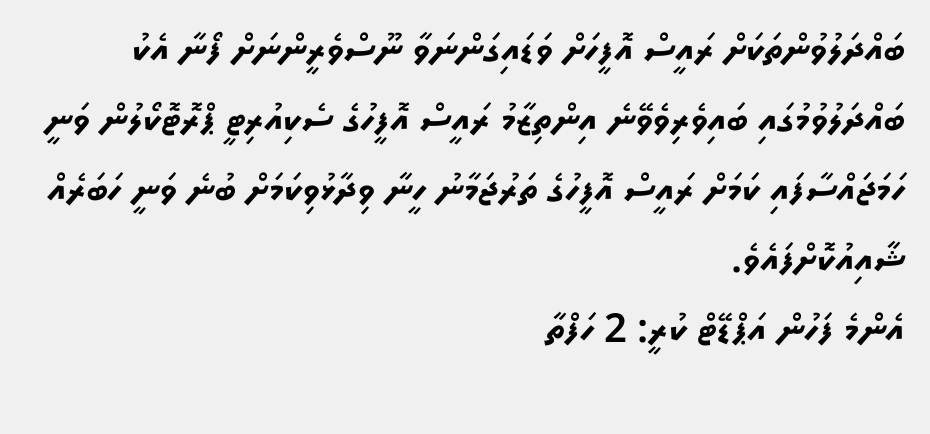ބައްދަލުވުންތަކަށް ރައީސް އޮފީހަށް ވަޑައިގަންނަވާ ނޫސްވެރީންނަށް ފޯނާ އެކު ބައްދަލުވުމުގައި ބައިވެރިވެވޭނެ އިންތިޒާމު ރައީސް އޮފީހުގެ ސެކިއުރިޓީ ޕްރޮޓޮކޯލުން ވަނީ ހަމަޖައްސާފައި ކަމަށް ރައީސް އޮފީހުގެ ތަރުޖަމާނު ހީނާ ވިދާޅުވިކަމަށް ބުނެ ވަނީ ހަބަރެއް ޝާއިއުކޮށްފައެވެ.
އެންމެ ފަހުން އަޕްޑޭޓް ކުރީ: 2 ހަފްތާ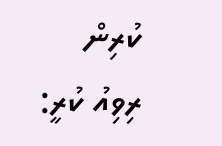ކުރިން
ރިވިއު ކުރީ: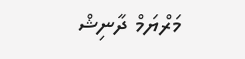މަރްޔަމް ދާނިޝް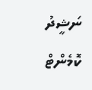ނަޝީދު
ކޮމެންޓް